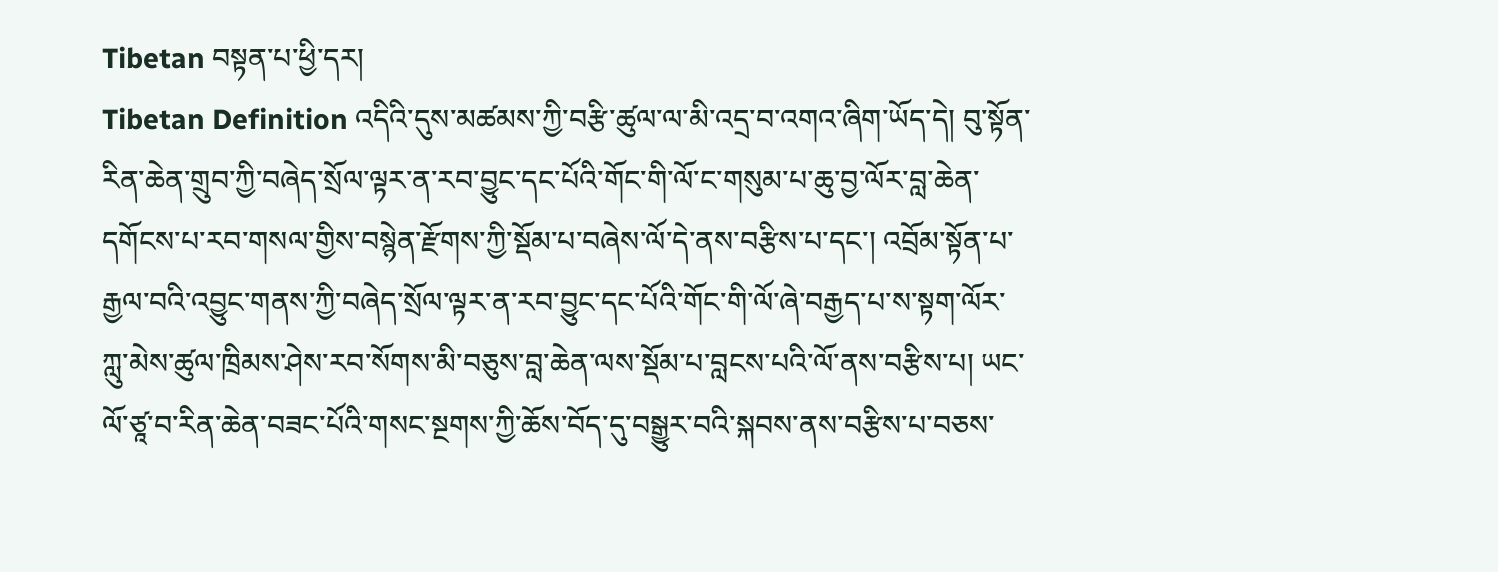Tibetan བསྟན་པ་ཕྱི་དར།
Tibetan Definition འདིའི་དུས་མཚམས་ཀྱི་བརྩི་ཚུལ་ལ་མི་འདྲ་བ་འགའ་ཞིག་ཡོད་དེ། བུ་སྟོན་རིན་ཆེན་གྲུབ་ཀྱི་བཞེད་སྲོལ་ལྟར་ན་རབ་བྱུང་དང་པོའི་གོང་གི་ལོ་ང་གསུམ་པ་ཆུ་བྱ་ལོར་བླ་ཆེན་དགོངས་པ་རབ་གསལ་གྱིས་བསྙེན་རྫོགས་ཀྱི་སྡོམ་པ་བཞེས་ལོ་དེ་ནས་བརྩིས་པ་དང་། འབྲོམ་སྟོན་པ་རྒྱལ་བའི་འབྱུང་གནས་ཀྱི་བཞེད་སྲོལ་ལྟར་ན་རབ་བྱུང་དང་པོའི་གོང་གི་ལོ་ཞེ་བརྒྱད་པ་ས་སྟག་ལོར་ཀླུ་མེས་ཚུལ་ཁྲིམས་ཤེས་རབ་སོགས་མི་བཅུས་བླ་ཆེན་ལས་སྡོམ་པ་བླངས་པའི་ལོ་ནས་བརྩིས་པ། ཡང་ལོ་ཙཱ་བ་རིན་ཆེན་བཟང་པོའི་གསང་སྔགས་ཀྱི་ཆོས་བོད་དུ་བསྒྱུར་བའི་སྐབས་ནས་བརྩིས་པ་བཅས་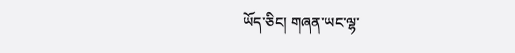ཡོད་ཅིང། གཞན་ཡང་ལྷ་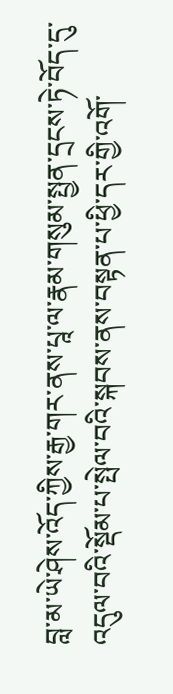བླ་མ་ཡེ་ཤེས་འོད་ཀྱིས་རྒྱ་གར་ནས་པཱ་ལ་རྣམ་གསུམ་སྤྱན་དྲངས་ཏེ་བོད་དུ་འདུལ་བའི་སྡོམ་པ་སྤེལ་བའི་སྐབས་ནས་བསྟན་པ་ཕྱི་དར་གྱི་འགོ་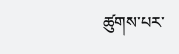ཚུགས་པར་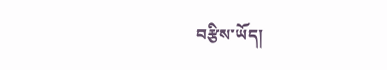བརྩིས་ཡོད།